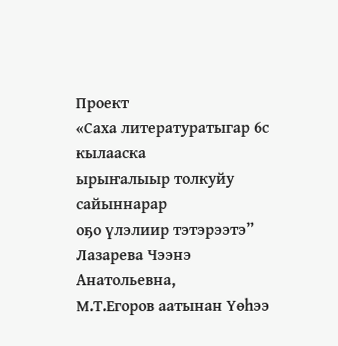Проект
«Саха литературатыгар 6с кылааска
ырыҥалыыр толкуйу сайыннарар
оҕо үлэлиир тэтэрээтэ”
Лазарева Чээнэ Анатольевна,
М.Т.Егоров аатынан Үөһээ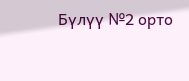Бүлүү №2 орто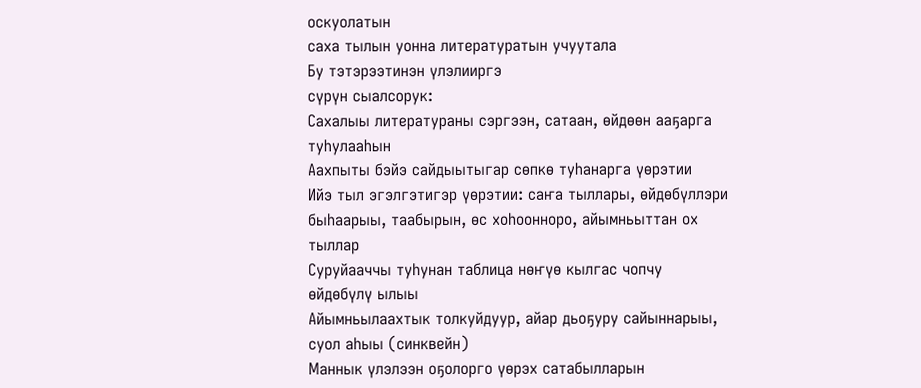оскуолатын
саха тылын уонна литературатын учуутала
Бу тэтэрээтинэн үлэлииргэ
сүрүн сыалсорук:
Сахалыы литератураны сэргээн, сатаан, өйдөөн ааҕарга
туһулааһын
Аахпыты бэйэ сайдыытыгар сөпкө туһанарга үөрэтии
Ийэ тыл эгэлгэтигэр үөрэтии: саҥа тыллары, өйдөбүллэри
быһаарыы, таабырын, өс хоһоонноро, айымньыттан ох
тыллар
Суруйааччы туһунан таблица нөҥүө кылгас чопчу
өйдөбүлү ылыы
Айымньылаахтык толкуйдуур, айар дьоҕуру сайыннарыы,
суол аһыы (синквейн)
Маннык үлэлээн оҕолорго үөрэх сатабылларын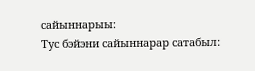сайыннарыы:
Тус бэйэни сайыннарар сатабыл: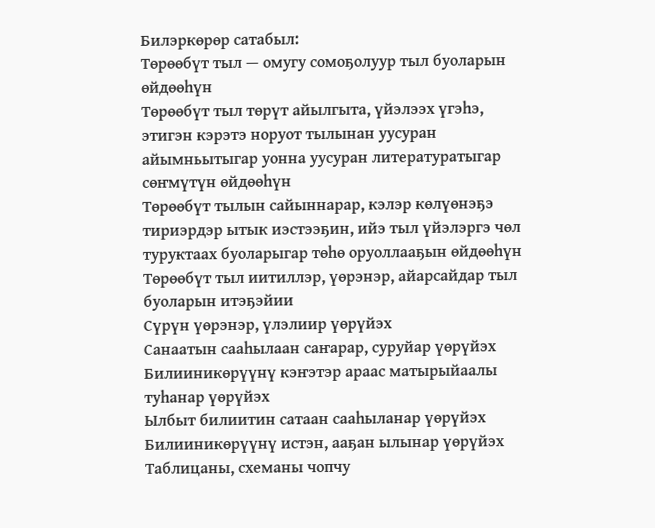Билэркөрөр сатабыл:
Төрөөбүт тыл — омугу сомоҕолуур тыл буоларын
өйдөөһүн
Төрөөбүт тыл төрүт айылгыта, үйэлээх үгэһэ,
этигэн кэрэтэ норуот тылынан уусуран
айымньытыгар уонна уусуран литературатыгар
сөҥмүтүн өйдөөһүн
Төрөөбүт тылын сайыннарар, кэлэр көлүөнэҕэ
тириэрдэр ытык иэстээҕин, ийэ тыл үйэлэргэ чөл
туруктаах буоларыгар төһө оруоллааҕын өйдөөһүн
Төрөөбүт тыл иитиллэр, үөрэнэр, айарсайдар тыл
буоларын итэҕэйии
Сүрүн үөрэнэр, үлэлиир үөрүйэх
Санаатын сааһылаан саҥарар, суруйар үөрүйэх
Билииникөрүүнү кэҥэтэр араас матырыйаалы
туһанар үөрүйэх
Ылбыт билиитин сатаан сааһыланар үөрүйэх
Билииникөрүүнү истэн, ааҕан ылынар үөрүйэх
Таблицаны, схеманы чопчу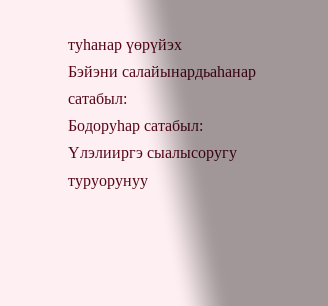туһанар үөрүйэх
Бэйэни салайынардьаһанар сатабыл:
Бодоруһар сатабыл:
Үлэлииргэ сыалысоругу туруорунуу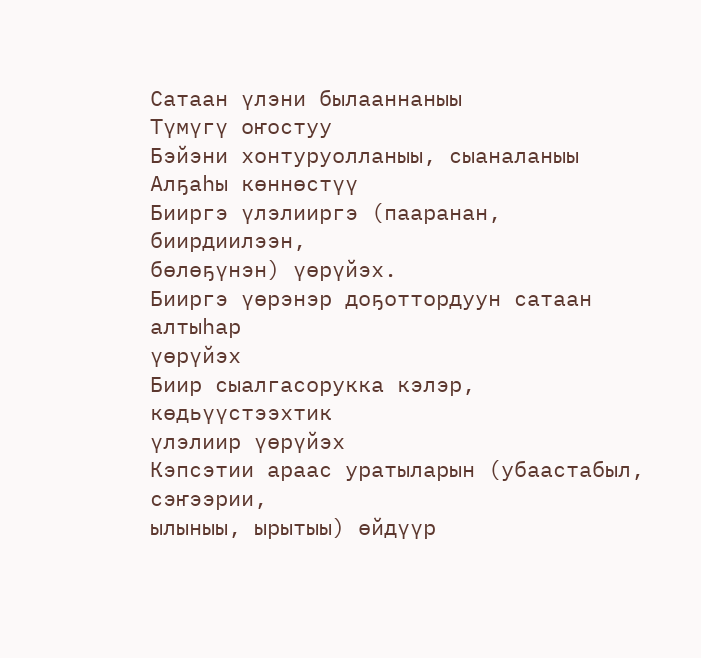Сатаан үлэни былааннаныы
Түмүгү оҥостуу
Бэйэни хонтуруолланыы, сыаналаныы
Алҕаһы көннөстүү
Бииргэ үлэлииргэ (пааранан, биирдиилээн,
бөлөҕүнэн) үөрүйэх.
Бииргэ үөрэнэр доҕоттордуун сатаан алтыһар
үөрүйэх
Биир сыалгасорукка кэлэр, көдьүүстээхтик
үлэлиир үөрүйэх
Кэпсэтии араас уратыларын (убаастабыл, сэҥээрии,
ылыныы, ырытыы) өйдүүр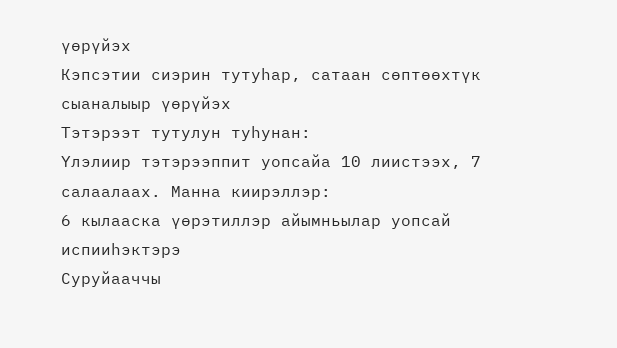үөрүйэх
Кэпсэтии сиэрин тутуһар, сатаан сөптөөхтүк
сыаналыыр үөрүйэх
Тэтэрээт тутулун туһунан:
Үлэлиир тэтэрээппит уопсайа 10 лиистээх, 7
салаалаах. Манна киирэллэр:
6 кылааска үөрэтиллэр айымньылар уопсай
испииһэктэрэ
Суруйааччы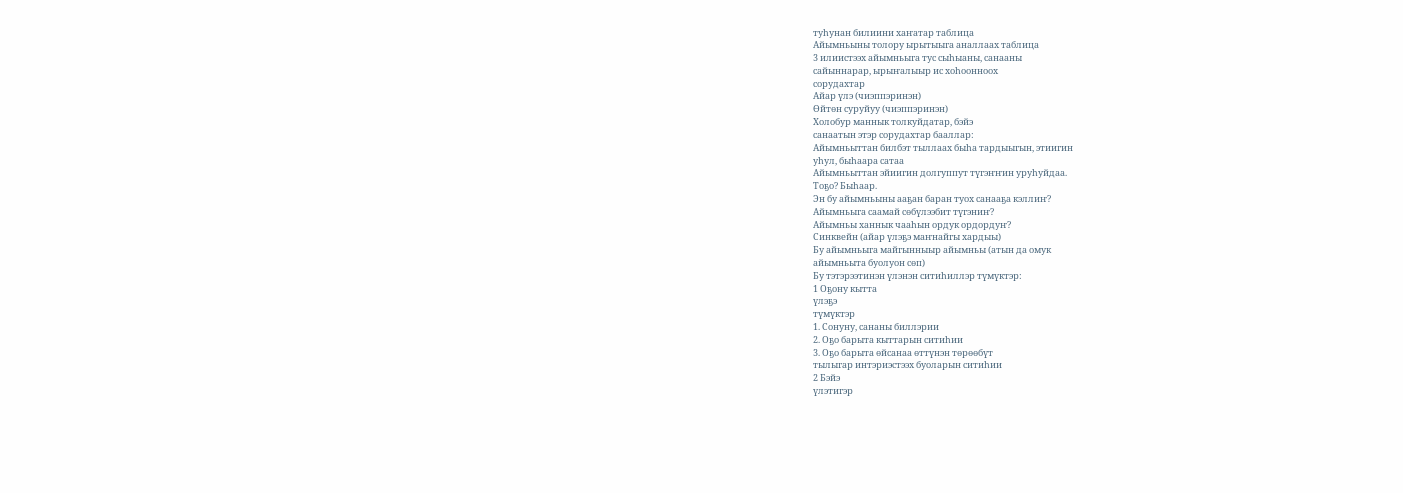туһунан билиини хаҥатар таблица
Айымньыны толору ырытыыга аналлаах таблица
3 илиистээх айымньыга тус сыһыаны, санааны
сайыннарар, ырыҥалыыр ис хоһоонноох
сорудахтар
Айар үлэ (чиэппэринэн)
Өйтөн суруйуу (чиэппэринэн)
Холобур маннык толкуйдатар, бэйэ
санаатын этэр сорудахтар бааллар:
Айымньыттан билбэт тыллаах быһа тардыыгын, этиигин
уһул, быһаара сатаа
Айымньыттан эйиигин долгуппут түгэҥҥин уруһуйдаа.
Тоҕо? Быһаар.
Эн бу айымньыны ааҕан баран туох санааҕа кэллиҥ?
Айымньыга саамай сөбүлээбит түгэниҥ?
Айымньы ханнык чааһын ордук ордордуҥ?
Синквейн (айар үлэҕэ маҥнайгы хардыы)
Бу айымньыга майгынныыр айымньы (атын да омук
айымньыта буолуон сөп)
Бу тэтэрээтинэн үлэнэн ситиһиллэр түмүктэр:
1 Оҕону кытта
үлэҕэ
түмүктэр
1. Сонуну, сананы биллэрии
2. Оҕо барыта кыттарын ситиһии
3. Оҕо барыта өйсанаа өттүнэн төрөөбүт
тылыгар интэриэстээх буоларын ситиһии
2 Бэйэ
үлэтигэр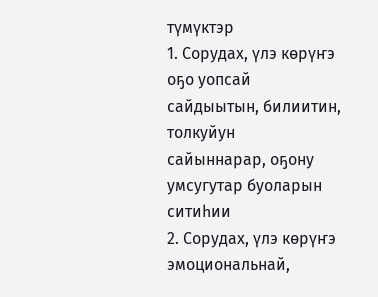түмүктэр
1. Сорудах, үлэ көрүҥэ оҕо уопсай
сайдыытын, билиитин, толкуйун
сайыннарар, оҕону умсугутар буоларын
ситиһии
2. Сорудах, үлэ көрүҥэ эмоциональнай,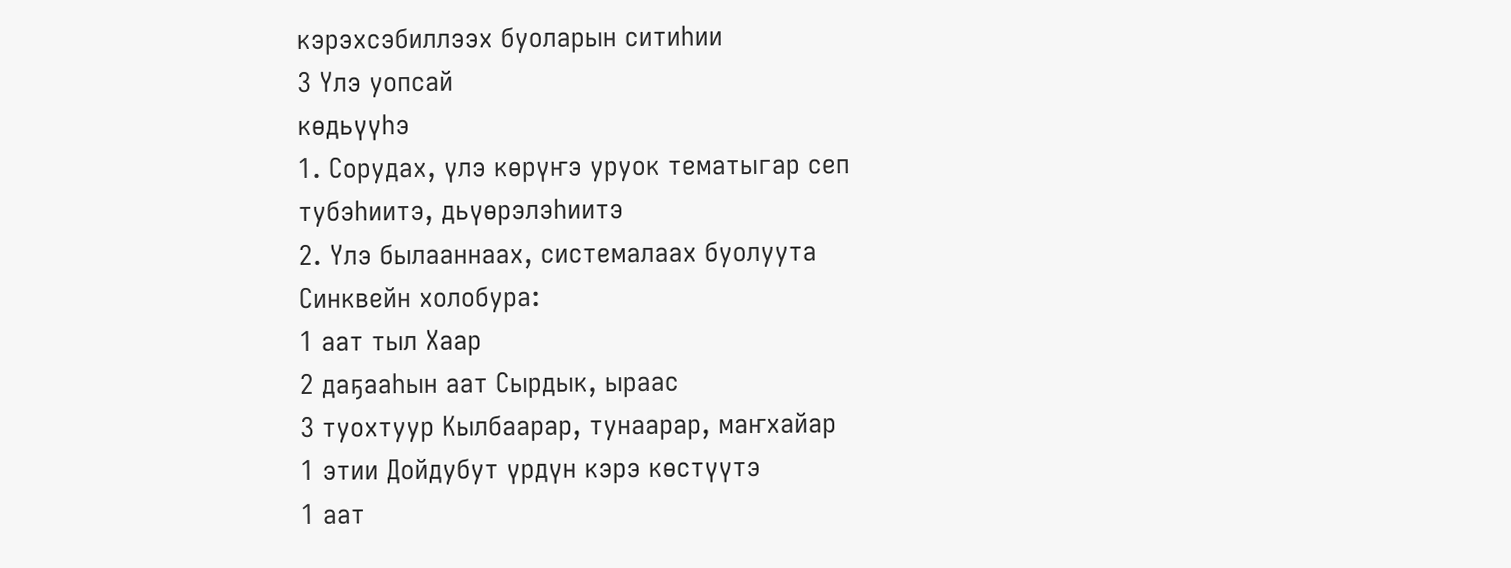кэрэхсэбиллээх буоларын ситиһии
3 Үлэ уопсай
көдьүүһэ
1. Сорудах, үлэ көрүҥэ уруок тематыгар сеп
тубэһиитэ, дьүөрэлэһиитэ
2. Үлэ былааннаах, системалаах буолуута
Синквейн холобура:
1 аат тыл Хаар
2 даҕааһын аат Сырдык, ыраас
3 туохтуур Кылбаарар, тунаарар, маҥхайар
1 этии Дойдубут үрдүн кэрэ көстүүтэ
1 аат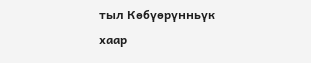тыл Көбүөрүнньүк хаар